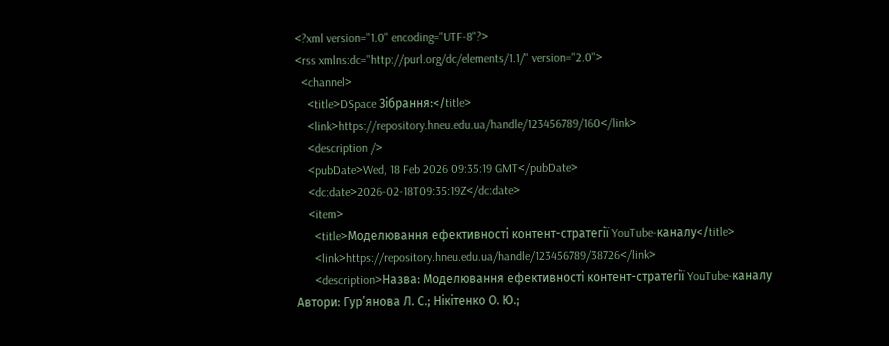<?xml version="1.0" encoding="UTF-8"?>
<rss xmlns:dc="http://purl.org/dc/elements/1.1/" version="2.0">
  <channel>
    <title>DSpace Зібрання:</title>
    <link>https://repository.hneu.edu.ua/handle/123456789/160</link>
    <description />
    <pubDate>Wed, 18 Feb 2026 09:35:19 GMT</pubDate>
    <dc:date>2026-02-18T09:35:19Z</dc:date>
    <item>
      <title>Моделювання ефективності контент-стратегії YouTube-каналу</title>
      <link>https://repository.hneu.edu.ua/handle/123456789/38726</link>
      <description>Назва: Моделювання ефективності контент-стратегії YouTube-каналу
Автори: Гур’янова Л. С.; Нікітенко О. Ю.;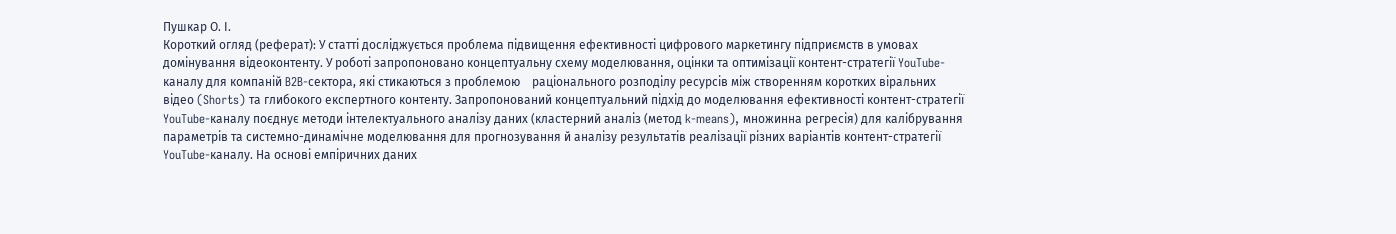Пушкар О. І.
Короткий огляд (реферат): У статті досліджується проблема підвищення ефективності цифрового маркетингу підприємств в умовах домінування відеоконтенту. У роботі запропоновано концептуальну схему моделювання, оцінки та оптимізації контент-стратегії YouTube-каналу для компаній B2B-сектора, які стикаються з проблемою    раціонального розподілу ресурсів між створенням коротких віральних відео (Shorts) та глибокого експертного контенту. Запропонований концептуальний підхід до моделювання ефективності контент-стратегії YouTube-каналу поєднує методи інтелектуального аналізу даних (кластерний аналіз (метод k-means), множинна регресія) для калібрування параметрів та системно-динамічне моделювання для прогнозування й аналізу результатів реалізації різних варіантів контент-стратегії YouTube-каналу. На основі емпіричних даних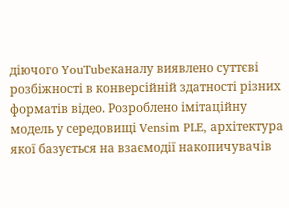діючого YouTubeканалу виявлено суттєві розбіжності в конверсійній здатності різних форматів відео. Розроблено імітаційну модель у середовищі Vensim PLE, архітектура якої базується на взаємодії накопичувачів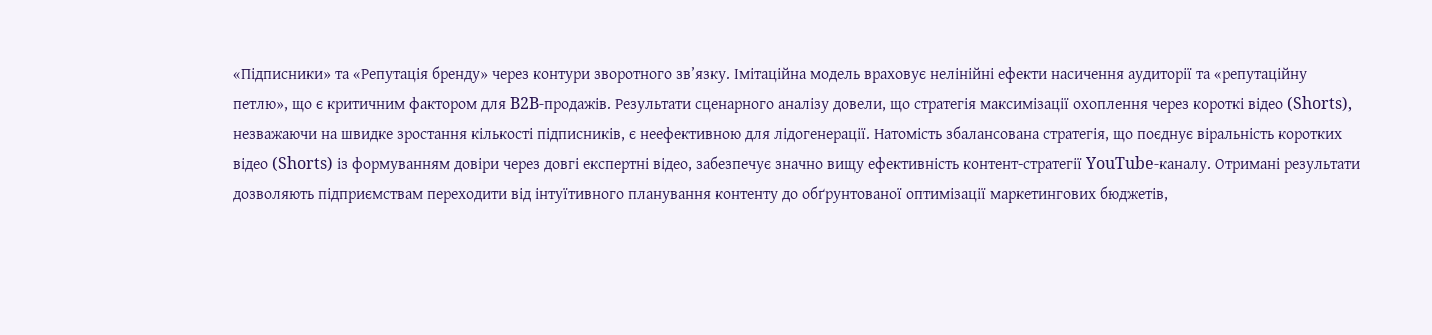«Підписники» та «Репутація бренду» через контури зворотного зв’язку. Імітаційна модель враховує нелінійні ефекти насичення аудиторії та «репутаційну петлю», що є критичним фактором для B2B-продажів. Результати сценарного аналізу довели, що стратегія максимізації охоплення через короткі відео (Shorts), незважаючи на швидке зростання кількості підписників, є неефективною для лідогенерації. Натомість збалансована стратегія, що поєднує віральність коротких відео (Shorts) із формуванням довіри через довгі експертні відео, забезпечує значно вищу ефективність контент-стратегії YouTube-каналу. Отримані результати дозволяють підприємствам переходити від інтуїтивного планування контенту до обґрунтованої оптимізації маркетингових бюджетів,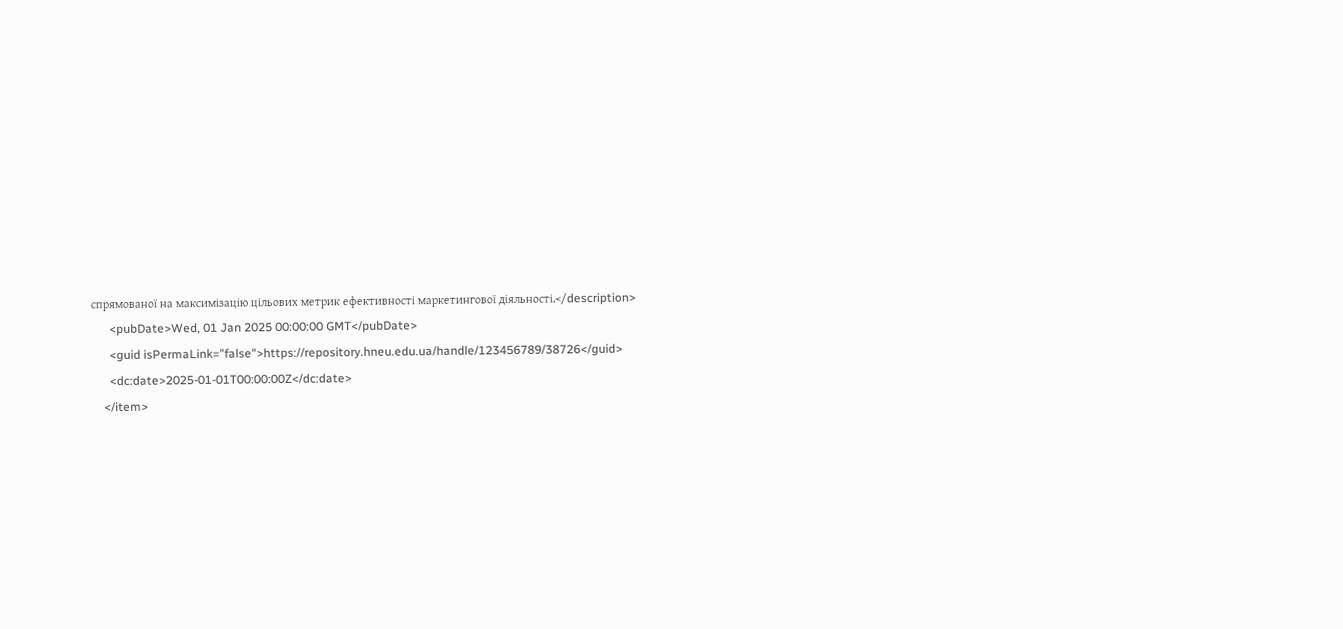спрямованої на максимізацію цільових метрик ефективності маркетингової діяльності.</description>
      <pubDate>Wed, 01 Jan 2025 00:00:00 GMT</pubDate>
      <guid isPermaLink="false">https://repository.hneu.edu.ua/handle/123456789/38726</guid>
      <dc:date>2025-01-01T00:00:00Z</dc:date>
    </item>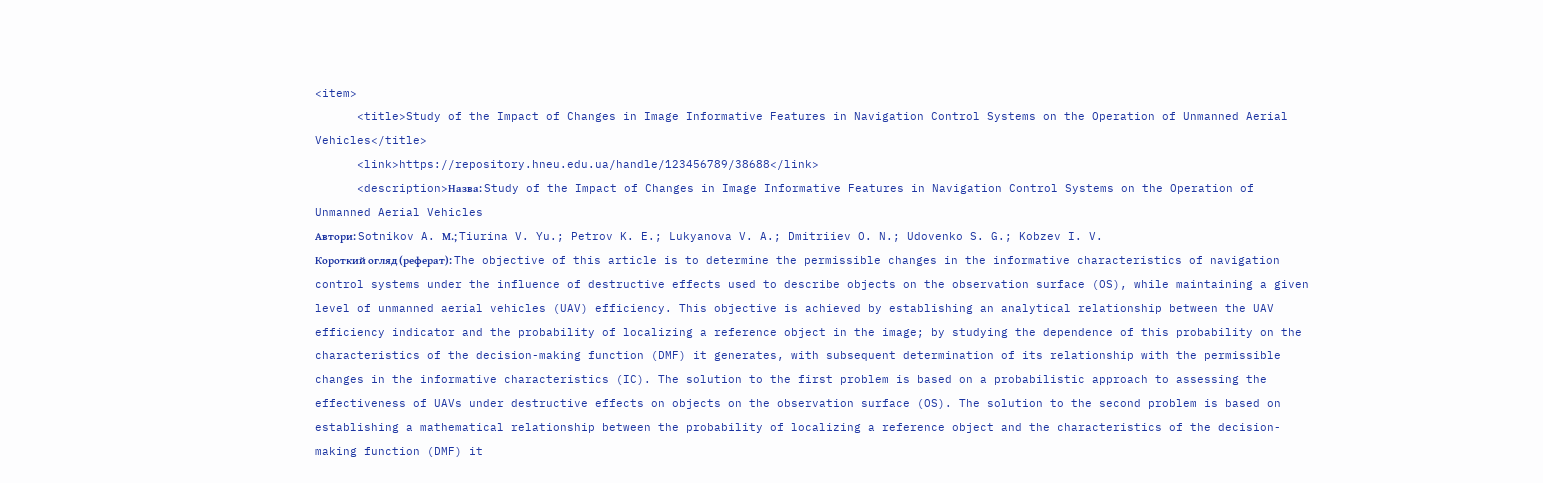<item>
      <title>Study of the Impact of Changes in Image Informative Features in Navigation Control Systems on the Operation of Unmanned Aerial Vehicles</title>
      <link>https://repository.hneu.edu.ua/handle/123456789/38688</link>
      <description>Назва: Study of the Impact of Changes in Image Informative Features in Navigation Control Systems on the Operation of Unmanned Aerial Vehicles
Автори: Sotnikov A. М.; Tiurina V. Yu.; Petrov K. E.; Lukyanova V. A.; Dmitriiev O. N.; Udovenko S. G.; Kobzev I. V.
Короткий огляд (реферат): The objective of this article is to determine the permissible changes in the informative characteristics of navigation control systems under the influence of destructive effects used to describe objects on the observation surface (OS), while maintaining a given level of unmanned aerial vehicles (UAV) efficiency. This objective is achieved by establishing an analytical relationship between the UAV efficiency indicator and the probability of localizing a reference object in the image; by studying the dependence of this probability on the characteristics of the decision-making function (DMF) it generates, with subsequent determination of its relationship with the permissible changes in the informative characteristics (IC). The solution to the first problem is based on a probabilistic approach to assessing the effectiveness of UAVs under destructive effects on objects on the observation surface (OS). The solution to the second problem is based on establishing a mathematical relationship between the probability of localizing a reference object and the characteristics of the decision-making function (DMF) it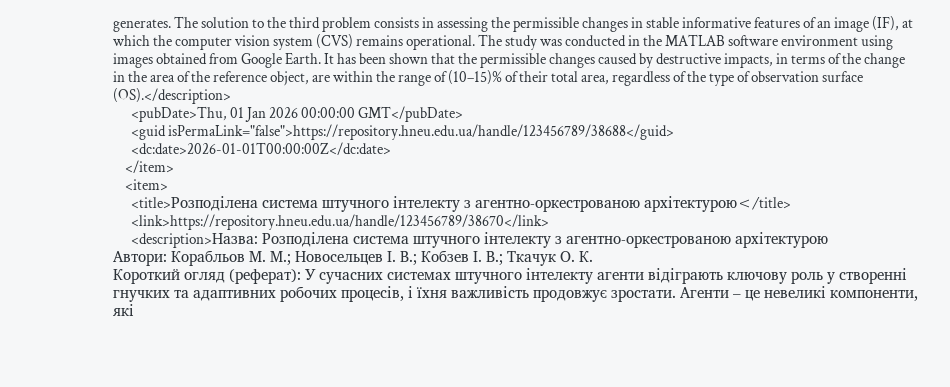generates. The solution to the third problem consists in assessing the permissible changes in stable informative features of an image (IF), at which the computer vision system (CVS) remains operational. The study was conducted in the MATLAB software environment using images obtained from Google Earth. It has been shown that the permissible changes caused by destructive impacts, in terms of the change in the area of the reference object, are within the range of (10–15)% of their total area, regardless of the type of observation surface (OS).</description>
      <pubDate>Thu, 01 Jan 2026 00:00:00 GMT</pubDate>
      <guid isPermaLink="false">https://repository.hneu.edu.ua/handle/123456789/38688</guid>
      <dc:date>2026-01-01T00:00:00Z</dc:date>
    </item>
    <item>
      <title>Розподілена система штучного інтелекту з агентно-оркестрованою архітектурою</title>
      <link>https://repository.hneu.edu.ua/handle/123456789/38670</link>
      <description>Назва: Розподілена система штучного інтелекту з агентно-оркестрованою архітектурою
Автори: Корабльов М. М.; Новосельцев І. В.; Кобзев І. В.; Ткачук О. К.
Короткий огляд (реферат): У сучасних системах штучного інтелекту агенти відіграють ключову роль у створенні гнучких та адаптивних робочих процесів, і їхня важливість продовжує зростати. Агенти – це невеликі компоненти, які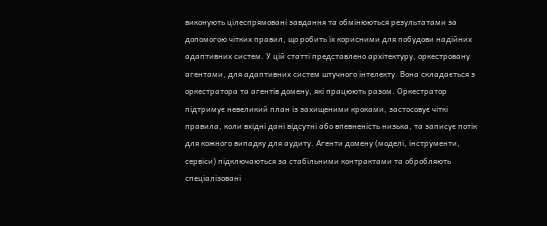виконують цілеспрямовані завдання та обмінюються результатами за допомогою чітких правил, що робить їх корисними для побудови надійних адаптивних систем. У цій статті представлено архітектуру, оркестровану агентами, для адаптивних систем штучного інтелекту. Вона складається з оркестратора та агентів домену, які працюють разом. Оркестратор підтримує невеликий план із захищеними кроками, застосовує чіткі правила, коли вхідні дані відсутні або впевненість низька, та записує потік для кожного випадку для аудиту. Агенти домену (моделі, інструменти, сервіси) підключаються за стабільними контрактами та обробляють спеціалізовані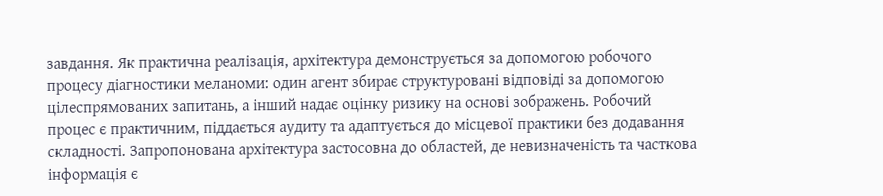завдання. Як практична реалізація, архітектура демонструється за допомогою робочого процесу діагностики меланоми: один агент збирає структуровані відповіді за допомогою цілеспрямованих запитань, а інший надає оцінку ризику на основі зображень. Робочий процес є практичним, піддається аудиту та адаптується до місцевої практики без додавання складності. Запропонована архітектура застосовна до областей, де невизначеність та часткова інформація є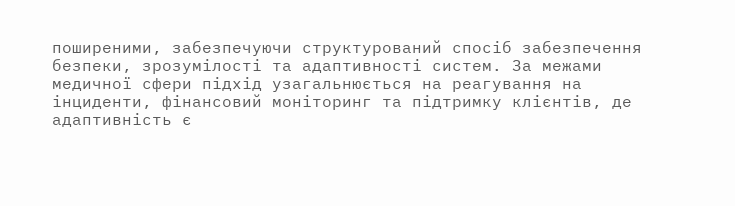поширеними, забезпечуючи структурований спосіб забезпечення безпеки, зрозумілості та адаптивності систем. За межами медичної сфери підхід узагальнюється на реагування на інциденти, фінансовий моніторинг та підтримку клієнтів, де адаптивність є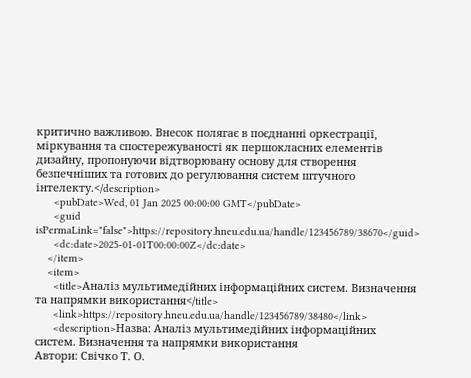критично важливою. Внесок полягає в поєднанні оркестрації, міркування та спостережуваності як першокласних елементів дизайну, пропонуючи відтворювану основу для створення безпечніших та готових до регулювання систем штучного інтелекту.</description>
      <pubDate>Wed, 01 Jan 2025 00:00:00 GMT</pubDate>
      <guid isPermaLink="false">https://repository.hneu.edu.ua/handle/123456789/38670</guid>
      <dc:date>2025-01-01T00:00:00Z</dc:date>
    </item>
    <item>
      <title>Аналіз мультимедійних інформаційних систем. Визначення та напрямки використання</title>
      <link>https://repository.hneu.edu.ua/handle/123456789/38480</link>
      <description>Назва: Аналіз мультимедійних інформаційних систем. Визначення та напрямки використання
Автори: Свічко Т. О.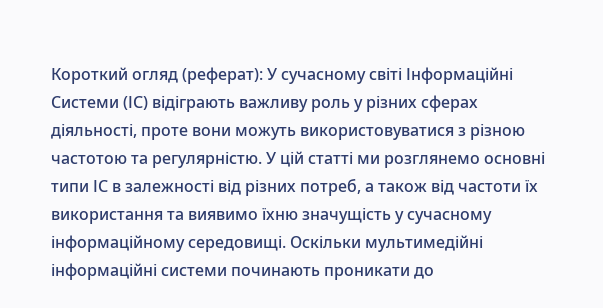Короткий огляд (реферат): У сучасному світі Інформаційні Системи (ІС) відіграють важливу роль у різних сферах діяльності, проте вони можуть використовуватися з різною частотою та регулярністю. У цій статті ми розглянемо основні типи ІС в залежності від різних потреб, а також від частоти їх використання та виявимо їхню значущість у сучасному інформаційному середовищі. Оскільки мультимедійні інформаційні системи починають проникати до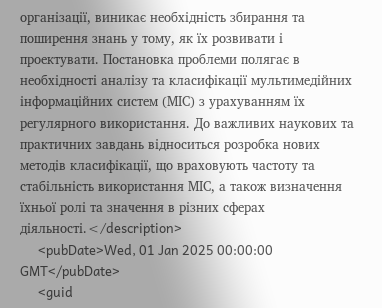організації, виникає необхідність збирання та поширення знань у тому, як їх розвивати і проектувати. Постановка проблеми полягає в необхідності аналізу та класифікації мультимедійних інформаційних систем (МІС) з урахуванням їх регулярного використання. До важливих наукових та практичних завдань відноситься розробка нових методів класифікації, що враховують частоту та стабільність використання МІС, а також визначення їхньої ролі та значення в різних сферах діяльності.</description>
      <pubDate>Wed, 01 Jan 2025 00:00:00 GMT</pubDate>
      <guid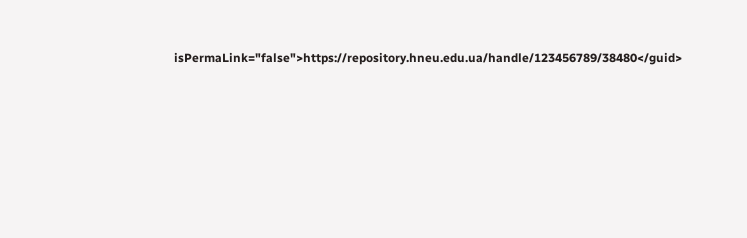isPermaLink="false">https://repository.hneu.edu.ua/handle/123456789/38480</guid>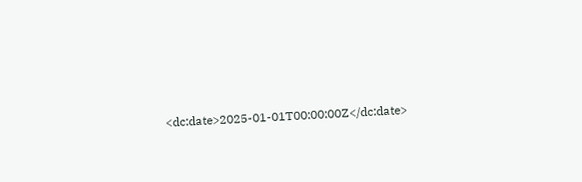<dc:date>2025-01-01T00:00:00Z</dc:date>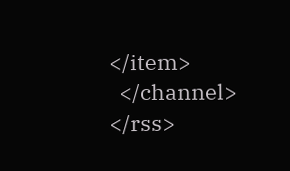</item>
  </channel>
</rss>